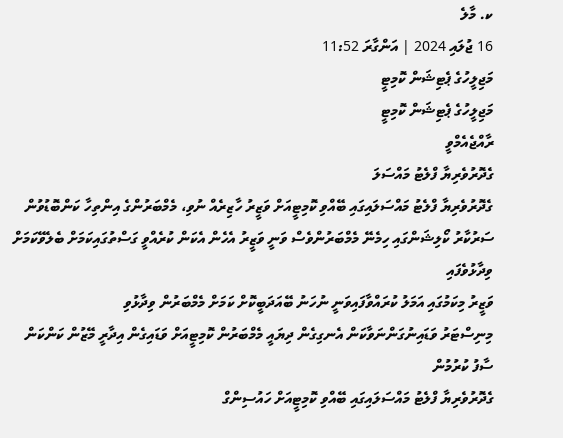ކ. މާލެ
16 ޖުލައި 2024 | އަންގާރަ 11:52
މަޖިލީހުގެ ޕެޓިޝަން ކޮމިޓީ
މަޖިލީހުގެ ޕެޓިޝަން ކޮމިޓީ
ރާއްޖެއެމްވީ
ގެދޮރުވެރިޔާ ފްލެޓު މައްސަލަ
ގެދޮރުވެރިޔާ ފްލެޓު މައްސަލައިގައި ބޭއްވި ކޮމިޓީއަށް ވަޒީރު ހާޒިރެއް ނުވި، މެމްބަރުންގެ އިންތިހާ ކަންބޮޑުވުން
ސަރުކާރު ކޯލިޝަންގައި ހިމެނޭ މެމްބަރުންވެސް ވަނީ ވަޒީރު އެހެން އެކަން ކުރެއްވީ ގަސްތުގައިކަމަށް ބެލެވޭކަމަށް ވިދާޅުވެފައި
ވަޒީރު މިކަމުގައި އަމަލު ކުރައްވާފައިވަނީ ނުހަނު ބޭއަދަބީކޮށް ކަމަށް މެމްބަރުން ވިދާޅުވި
މިނިސްޓަރު ވަޑައިނުގަންނަވާކަން އެނގިގެން ދިޔައީ މެމްބަރުން ކޮމިޓީއަށް ވަޑައިގެން އިދާރީ މޭޒުން ކަންކަން ސާފު ކުރުމުން
ގެދޮރުވެރިޔާ ފްލެޓު މައްސަލައިގައި ބޭއްވި ކޮމިޓީއަށް ހައުސިންގް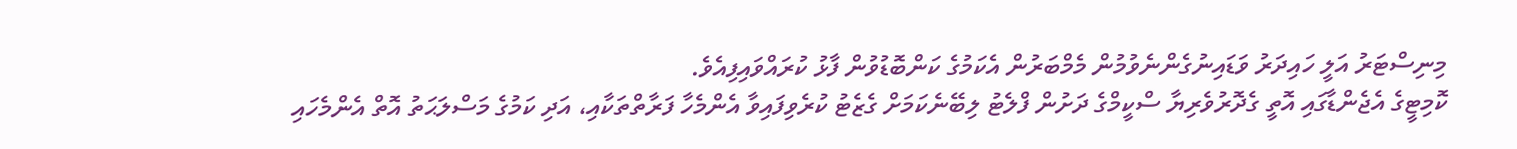މިނިސްޓަރު އަލީ ހައިދަރު ވަޑައިނުގެންނެވުމުން މެމްބަރުން އެކަމުގެ ކަންބޮޑުވުން ފާޅު ކުރައްވައިފިއެވެ.
ކޮމިޓީގެ އެޖެންޑާގައި އޮތީ ގެދޮރުވެރިޔާ ސްކީމްގެ ދަށުން ފްލެޓު ލިބޭނެކަމަށް ގެޒެޓު ކުރެވިފައިވާ އެންމެހާ ފަރާތްތަކާއި، އަދި ކަމުގެ މަސްލަޙަތު އޮތް އެންމެހައި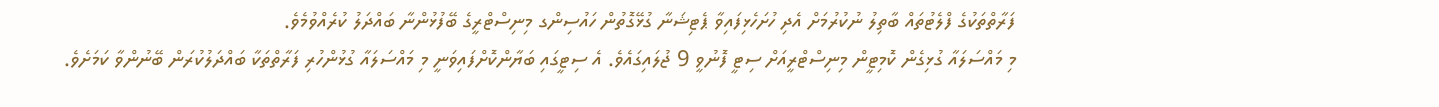ފަރާތްތަކުގެ ފްލެޓުތައް ބާތިލު ނުކުރުމަށް އެދި ހުށަހެޅިފައިވާ ޕެޓިޝަނާ ގުޅޭގޮތުން ހައުސިންގ މިނިސްޓްރީގެ ބޭފުޅުންނާ ބައްދަލު ކުރެއްވުމެވެ.
މި މައްސަލައާ ގުޅިގެން ކޮމިޓީން މިނިސްޓްރީއަށް ސިޓީ ފޮނުވީ 9 ޖުލައިގައެވެ. އެ ސިޓީގައި ބަޔާންކޮށްފައިވަނީ މި މައްސަލައާ ގުޅުންހުރި ފަރާތްތަކާ ބައްދަލުކުރަން ބޭނުންވާ ކަމަށެވެ.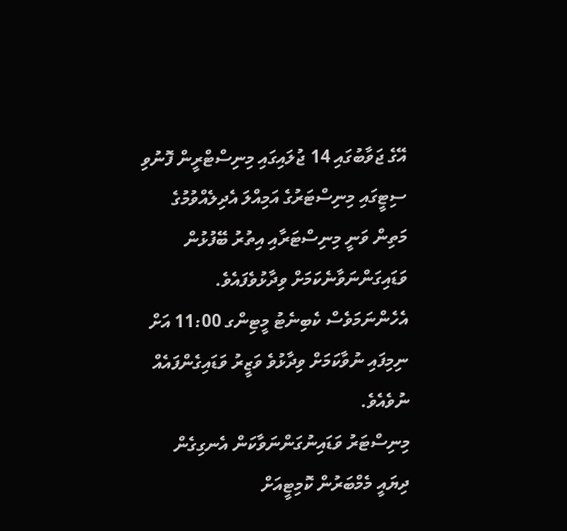އޭގެ ޖަވާބުގައި 14 ޖުލައިގައި މިނިސްޓްރީން ފޮނުވި ސިޓީގައި މިނިސްޓަރުގެ އަމިއްލަ އެދިލެއްވުމުގެ މަތިން ވަނީ މިނިސްޓަރާއި އިތުރު ބޭފުޅުން ވަޑައިގަންނަވާނެކަމަށް ވިދާޅުވެފައެވެ.
އެހެންނަމަވެސް ކެބިނެޓު މީޓިންގ 11:00 އަށް ނިމިފައި ނުވާކަމަށް ވިދާޅުވެ ވަޒީރު ވަޑައިގެންފައެއް ނުވެއެވެ.
މިނިސްޓަރު ވަޑައިނުގަންނަވާކަން އެނގިގެން ދިޔައީ މެމްބަރުން ކޮމިޓީއަށް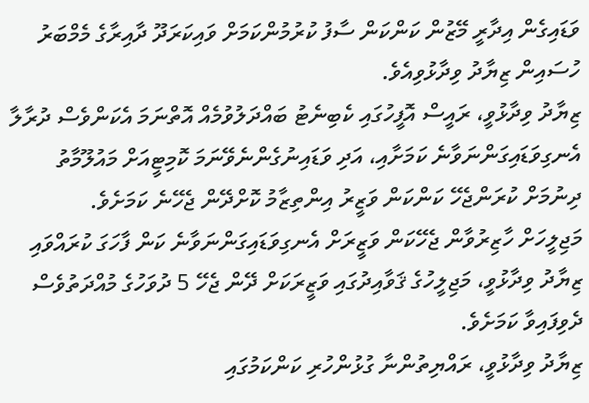ވަޑައިގެން އިދާރީ މޭޒުން ކަންކަން ސާފު ކުރުމުންކަމަށް ވައިކަރަދޫ ދާއިރާގެ މެމްބަރު ހުސައިން ޒިޔާދު ވިދާޅުވިއެވެ.
ޒިޔާދު ވިދާޅުވީ، ރައީސް އޮފީހުގައި ކެބިނެޓު ބައްދަލުވުމެއް އޮތްނަމަ އެކަންވެސް ދުރާލާ އެނގިވަޑައިގަންނަވާނެ ކަމަށާއި، އަދި ވަޑައިނުގެންނެވޭނަމަ ކޮމިޓީއަށް މައުލޫމާތު ދިނުމަށް ކުރަންޖެހޭ ކަންކަން ވަޒީރު އިންތިޒާމު ކޮށްދޭން ޖެހޭނެ ކަމަށެވެ.
މަޖިލީހަށް ހާޒިރުވާން ޖެހޭކަން ވަޒީރަށް އެނގިވަޑައިގަންނަވާނެ ކަން ފާހަގަ ކުރައްވައި ޒިޔާދު ވިދާޅުވީ، މަޖިލީހުގެ ޤަވާއިދުގައި ވަޒީރަކަށް ދޭން ޖެހޭ 5 ދުވަހުގެ މުއްދަތުވެސް ދެވިފައިވާ ކަމަށެވެ.
ޒިޔާދު ވިދާޅުވީ، ރައްޔިތުންނާ ގުޅުންހުރި ކަންކަމުގައި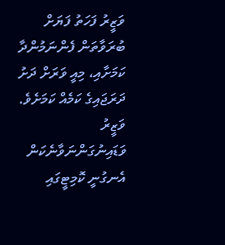ވަޒީރު ފަހަތު ފަޔަށް ބުރަވާތަން ފެންނަމުންދާ ކަމަށާއި، މިއީ ވަރަށް ދަށު ދަރަޖައިގެ ކަމެއް ކަމަށެވެ.
ވަޒީރު ވަޑައިނުގަންނަވާނެކަން އެނގުނީ ކޮމިޓީގައި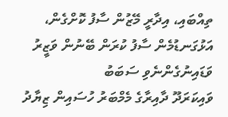ތިއްބައި، އިދާރީ މޭޒުން ސާފު ކޮށްގެން، އަޅުގަނޑުމެން ސާފު ކުރަން ބޭނުން ވަޒީރު ވަޑައިނުގެންނެވި ސަބަބު
ވައިކަރަދޫ ދާއިރާގެ މެމްބަރު ހުސައިން ޒިޔާދު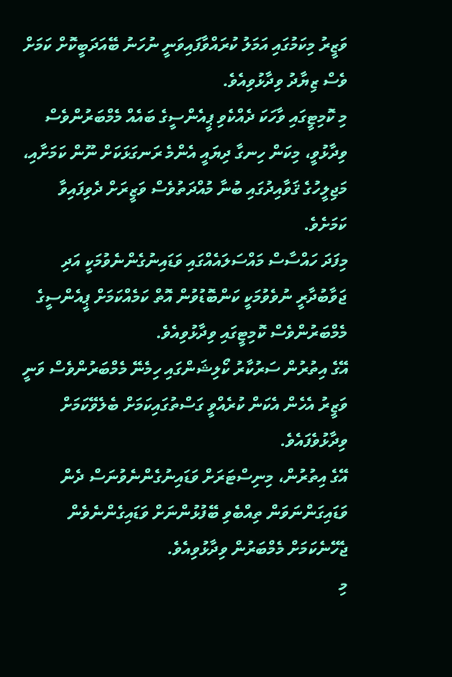ވަޒީރު މިކަމުގައި އަމަލު ކުރައްވާފައިވަނީ ނުހަނު ބޭއަދަބީކޮށް ކަމަށް ވެސް ޒިޔާދު ވިދާޅުވިއެވެ.
މި ކޮމިޓީގައި ވާހަކަ ދެއްކެވި ޕީއެންސީގެ ބައެއް މެމްބަރުންވެސް ވިދާޅުވީ، މިކަން ހިނގާ ދިޔައީ އެންމެ ރަނގަޅަކަށް ނޫން ކަމަށާއި، މަޖިލީހުގެ ޤަވާއިދުގައި ބުނާ މުއްދަތުވެސް ވަޒީރަށް ދެވިފައިވާ ކަމަށެވެ.
މިފަދަ ހައްސާސް މައްސަލައެއްގައި ވަޑައިނުގެންނެވުމަކީ އަދި ޖަވާބުދާރީ ނުވެވުމަކީ ކަންބޮޑުވުން އޮތް ކަމެއްކަމަށް ޕީއެންސީގެ މެމްބަރުންވެސް ކޮމިޓީގައި ވިދާޅުވިއެވެ.
އޭގެ އިތުރުން ސަރުކާރު ކޯލިޝަންގައި ހިމެނޭ މެމްބަރުންވެސް ވަނީ ވަޒީރު އެހެން އެކަން ކުރެއްވީ ގަސްތުގައިކަމަށް ބެލެވޭކަމަށް ވިދާޅުވެފައެވެ.
އޭގެ އިތުރުން، މިނިސްޓަރަށް ވަޑައިނުގެންނެވުނަސް ދެން ވަޑައިގަންނަވަން ތިއްބެވި ބޭފުޅުންނަށް ވަޑައިގެންނެވެން ޖެހޭނެކަމަށް މެމްބަރުން ވިދާޅުވިއެވެ.
މި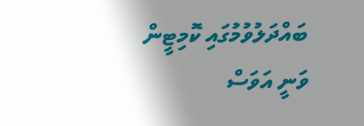ބައްދަލުވުމުގައި ކޮމިޓީން ވަނީ އަވަސް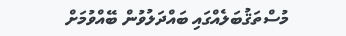މުސްތަޤުބަލެއްގައި ބައްދަލުވުން ބޭއްވުމަށް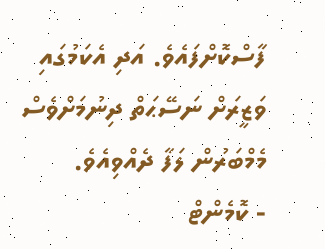ފާސްކޮށްފައެވެ. އަދި އެކަމުގައި ވަޒީރަށް ނަސޭޙަތް ދިނުމަށްވެސް މެމްބަރުން ލަފާ ދެއްވިއެވެ.
- ކޮމެންޓް